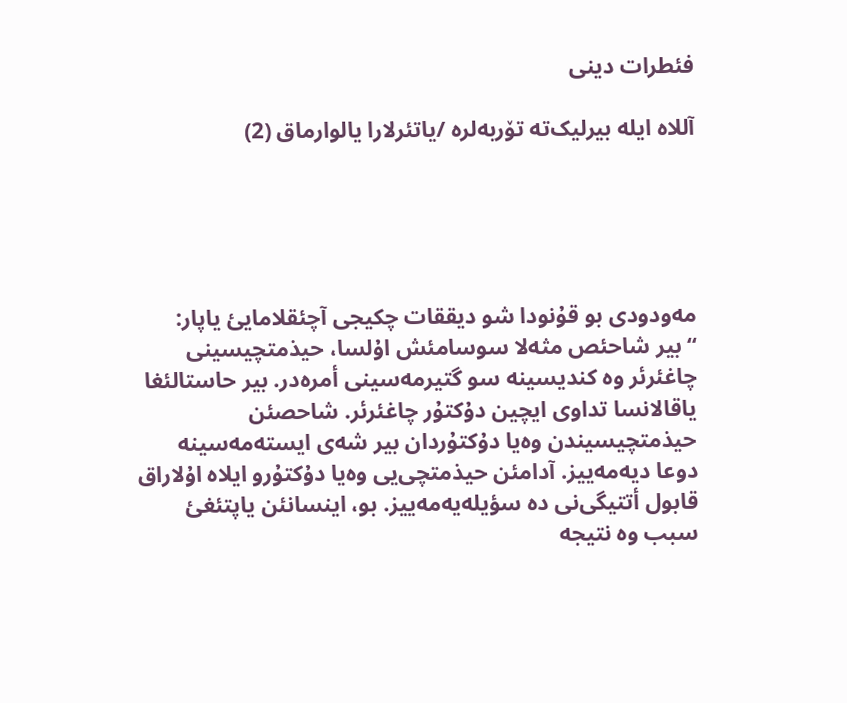فئطرات دینی

آللاە ایلە بیرلیک‌تە تۆربەلرە /یاتئرلارا یالوارماق (2)





مەودودی بو قۇنودا شو دیققات چکیجی آچئقلامایئ یاپار: “بیر شاحئص مثەلا سوسامئش اۇلسا، حیذمتچیسینی چاغئرئر وە کندیسینە سو گتیرمەسینی أمرەدر. بیر حاستالئغا یاقالانسا تداوی ایچین دۇکتۇر چاغئرئر. شاحصئن حیذمتچیسیندن وەیا دۇکتۇردان بیر شەی ایستەمەسینە دوعا دیەمەییز. آدامئن حیذمتچی‌یی وەیا دۇکتۇرو ایلاە اۇلاراق قابول أتتیگی‌نی دە سؤیلەیەمەییز. بو، اینسانئن یاپتئغئ سبب وە نتیجە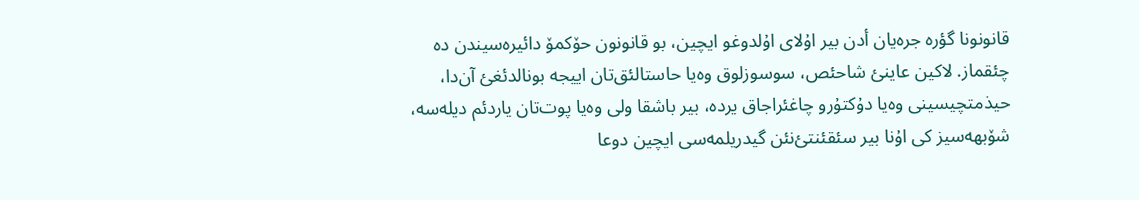قانونونا گؤرە جرەیان أدن بیر اۇلای اۇلدوغو ایچین، بو قانونون حۆکمۆ دائیرەسیندن دە چئقماز. لاکین عاینئ شاحئص، سوسوزلوق وەیا حاستالئق‌تان اییجە بونالدئغئ آن‌دا، حیذمتچیسینی وەیا دۇکتۇرو چاغئراجاق یردە، بیر باشقا ولی وەیا پوت‌تان یاردئم دیلەسە، شۆبهەسیز کی اۇنا بیر سئقئنتئ‌نئن گیدریلمەسی ایچین دوعا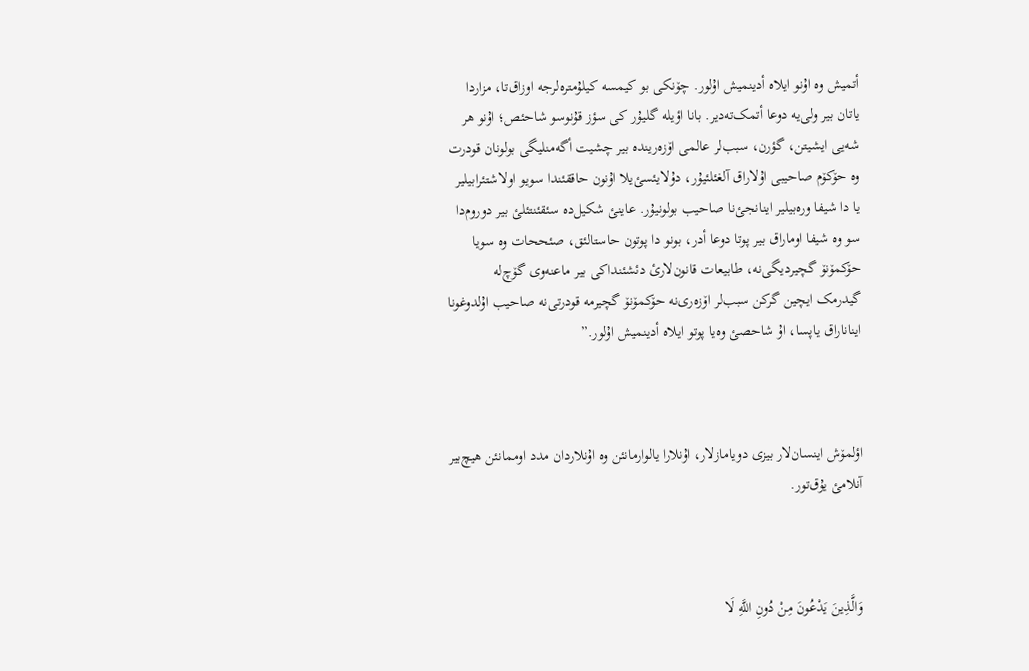أتمیش وە اۇنو ایلاە أدینمیش اۇلور. چۆنکی بو کیمسە کیلۇمترەلرجە اوزاق‌تا، مزاردا یاتان بیر ولی‌یە دوعا أتمک‌تەدیر. بانا اؤیلە گلیۇر کی سؤز قۇنوسو شاحئص؛ اۇنو هر شەیی ایشیتن، گؤرن، سبب‌لر عالمی اۆزەریندە بیر چشیت أگەمنلیگی بولونان قودرت وە حۆکۆم صاحیبی اۇلاراق آلغئلئیۇر، دۇلایئسئ‌یلا اۇنون حاققئندا سویو اولاشتئرابیلیر یا دا شیفا ورەبیلیر اینانجئ‌نا صاحیب بولونیۇر. عاینئ شکیل‌دە سئقئنتئلئ بیر دوروم‌دا سو وە شیفا اوماراق بیر پوتا دوعا أدر، بونو دا پوتون حاستالئق، صئححات وە سویا حۆکمۆنۆ گچیردیگی‌نە، طابیعات قانون‌لارئ دئشئنداکی بیر ماعنەوی گۆچ‌لە گیدرمک ایچین گرکن سبب‌لر اۆزەری‌نە حۆکمۆنۆ گچیرمە قودرتی‌نە صاحیب اۇلدوغونا ایناناراق یاپسا، اۇ شاحصئ وەیا پوتو ایلاە أدینمیش اۇلور.”



اؤلمۆش اینسان‌لار بیزی دویامازلار، اۇنلارا یالوارمانئن وە اۇنلاردان مدد اوممانئن هیچ‌بیر آنلامئ یۇق‌تور.



وَالَّذِينَ يَدْعُونَ مِنْ دُونِ اللَّهِ لَا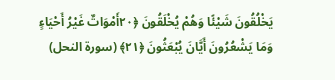يَخْلُقُونَ شَيْئًا وَهُمْ يُخْلَقُونَ ﴿۲۰أَمْوَاتٌ غَيْرُ أَحْيَاءٍ وَمَا يَشْعُرُونَ أَيَّانَ يُبْعَثُونَ ﴿۲۱﴾ (سورة النحل)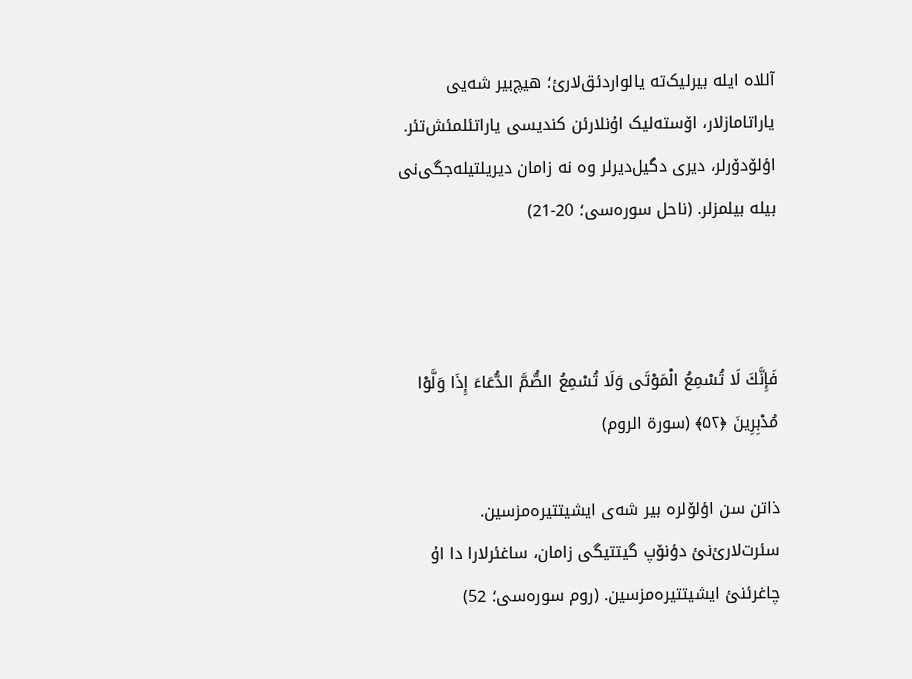آللاە ایلە بیرلیک‌تە یالواردئق‌لارئ؛ هیچ‌بیر شەیی یاراتامازلار، اۆستەلیک اۇنلارئن کندیسی یاراتئلمئش‌تئر. اؤلۆدۆرلر، دیری دگیل‌دیرلر وە نە زامان دیریلتیلەجگی‌نی بیلە بیلمزلر. (ناحل سورەسی؛ 20-21)



فَإِنَّكَ لَا تُسْمِعُ الْمَوْتَى وَلَا تُسْمِعُ الصُّمَّ الدُّعَاءَ إِذَا وَلَّوْا مُدْبِرِينَ ﴿۵۲﴾ (سورة الروم)

ذاتن سن اؤلۆلرە بیر شەی ایشیتتیرەمزسین. سئرت‌لارئ‌نئ دؤنۆپ گیتتیگی زامان، ساغئرلارا دا اۇ چاغرئنئ ایشیتتیرەمزسین. (روم سورەسی؛ 52)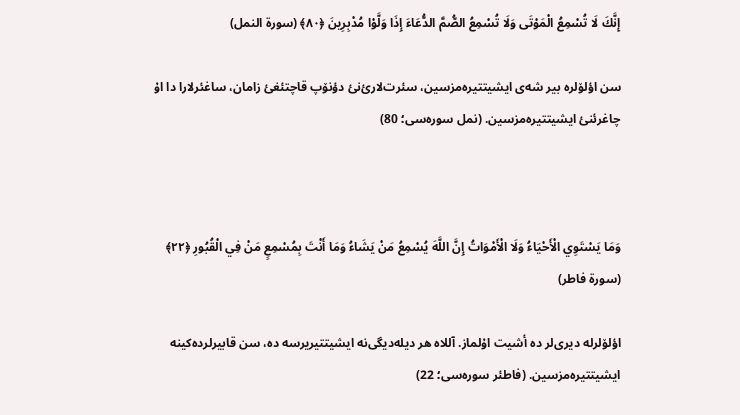إِنَّكَ لَا تُسْمِعُ الْمَوْتَى وَلَا تُسْمِعُ الصُّمَّ الدُّعَاءَ إِذَا وَلَّوْا مُدْبِرِينَ ﴿۸۰﴾ (سورة النمل)

سن اؤلۆلرە بیر شەی ایشیتتیرەمزسین، سئرت‌لارئ‌نئ دؤنۆپ قاچتئغئ زامان، ساغئرلارا دا اۇ چاغرئنئ ایشیتتیرەمزسین. (نمل سورەسی؛ 80)



وَمَا يَسْتَوِي الْأَحْيَاءُ وَلَا الْأَمْوَاتُ إِنَّ اللَّهَ يُسْمِعُ مَنْ يَشَاءُ وَمَا أَنْتَ بِمُسْمِعٍ مَنْ فِي الْقُبُورِ ﴿۲۲﴾ (سورة فاطر)

اؤلۆلرلە دیری‌لر دە أشیت اۇلماز. آللاە هر دیلەدیگی‌نە ایشیتتیریرسە دە، سن قابیرلردەکینە ایشیتتیرەمزسین. (فاطئر سورەسی؛ 22)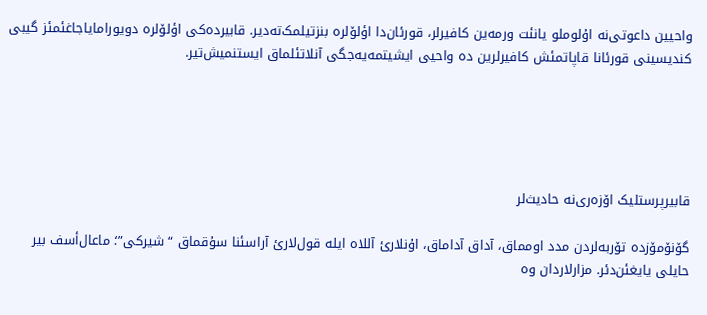واحیین داعوتی‌نە اۇلوملو یانئت ورمەین کافیرلر، قورئان‌دا اؤلۆلرە بنزتیلمک‌تەدیر. قابیردەکی اؤلۆلرە دویورامایاجاغئمئز گیبی کندیسینی قورئانا قاپاتمئش کافیرلرین دە واحیی ایشیتمەیەجگی آنلاتئلماق ایستنمیش‌تیر.





قابیرپرستلیک اۆزەری‌نە حادیث‌لر

گۆنۆمۆزدە تۆربەلردن مدد اومماق، آداق آداماق، اۇنلارئ آللاە ایلە قول‌لارئ آراسئنا سۇقماق “شیرکی”؛ ماعال‌أسف بیر حایلی یایغئن‌دئر. مزارلاردان وە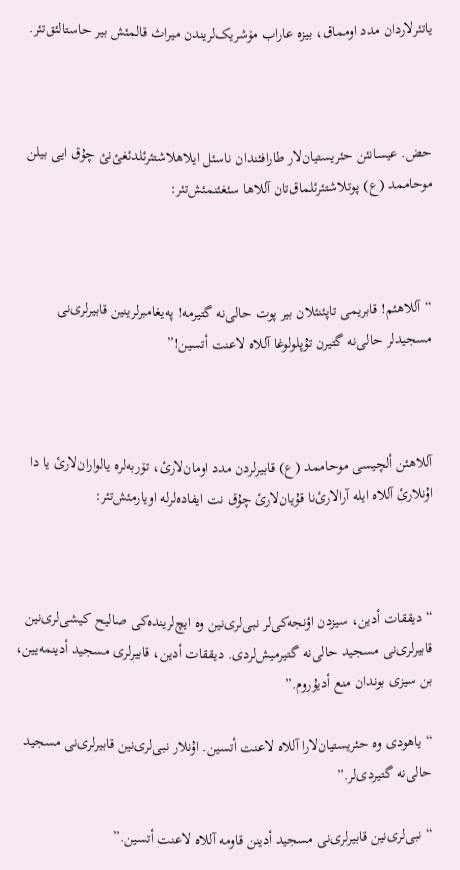یاتئرلاردان مدد اومماق، بیزە عاراب مۆشریک‌لریندن میراث قالمئش بیر حاستالئق‌تئر.



حض. عیسانئن حئریستیان‌لار طارافئندان ناسئل ایلاهلاشتئرئلدئغئ‌نئ چۇق ایی بیلن موحاممد (ع) پوتلاشتئرئلماق‌تان آللاها سئغئنمئش‌تئر:



“آللاهئم! قابریمی تاپئنئلان بیر پوت حالی‌نە گتیرمە! پەیغامبرلرینین قابیرلری‌نی مسجیدلر حالی‌نە گتیرن تۇپلولوغا آللاە لاعنت أتسین!”



آللاهئن ألچیسی موحاممد (ع) قابیرلردن مدد اومان‌لارئ، تۆربەلرە یالواران‌لارئ یا دا اۇنلارئ آللاە ایلە آرالارئ‌نا قۇیان‌لارئ چۇق نت ایفادەلرلە اویارمئش‌تئر:



“دیققات أدین، سیزدن اؤنجەکی‌لر نبی‌لری‌نین وە ایچ‌لریندەکی صالیح کیشی‌لری‌نین قابیرلری‌نی مسجید حالی‌نە گتیرمیش‌لردی. دیققات أدین، قابیرلری مسجید أدینمەیین، بن سیزی بوندان منع أدیۇروم.”

“یاهودی وە حئریستیان‌لارا آللاە لاعنت أتسین. اۇنلار نبی‌لری‌نین قابیرلری‌نی مسجید حالی‌نە گتیردی‌لر.”

“نبی‌لری‌نین قابیرلری‌نی مسجید أدینن قاومە آللاە لاعنت أتسین.”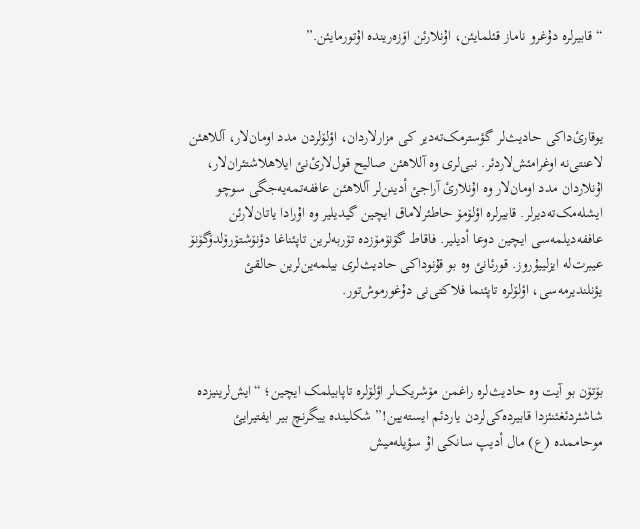“قابیرلرە دۇغرو ناماز قئلمایئن، اۇنلارئن اۆزەریندە اۇتورمایئن.”



یوقارئ‌داکی حادیث‌لر گؤسترمک‌تەدیر کی مزارلاردان، اؤلۆلردن مدد اومان‌لار، آللاهئن لاعنتی‌نە اوغرامئش‌لاردئر. نبی‌لری وە آللاهئن صالیح قول‌لارئ‌نئ ایلاهلاشتئران‌لار، اۇنلاردان مدد اومان‌لار وە اۇنلارئ آراجئ أدینن‌لر آللاهئن عاففەتمەیەجگی سوچو ایشلەمک‌تەدیرلر. قابیرلرە اؤلۆمۆ حاطئرلاماق ایچین گیدیلیر وە اۇرادا یاتان‌لارئن عاففەدیلمەسی ایچین دوعا أدیلیر. فاقاط گۆنۆمۆزدە تۆربەلرین تاپئناغا دؤنۆشتۆرۆلدۆگۆنۆ عیبرت‌لە ایزلییۇروز. قورئانئ وە بو قۇنوداکی حادیث‌لری بیلمەین‌لرین حالقئ یؤنلندیرمەسی، اؤلۆلرە تاپئنما فلاکتی‌نی دۇغورموش‌تور.



بۆتۆن بو آیت وە حادیث‌لرە راغمن مۆشریک‌لر اؤلۆلرە تاپابیلمک ایچین؛ “ایش‌لرینیزدە شاشئردئغئنئزدا قابیردەکی‌لردن یاردئم ایستەیین!” شکلیندە ییگرنچ بیر ایفتیرایئ موحاممدە (ع) مال أدیپ سانکی اۇ سؤیلەمیش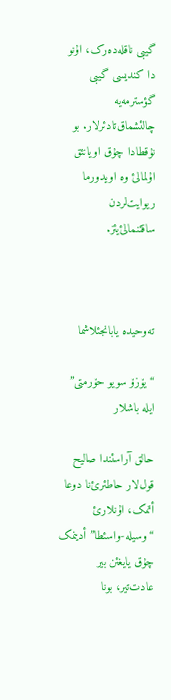گیبی ناقلەدەرک، اۇنو دا کندیسی گیبی گؤسترمەیە چالئشماق‌تادئرلار. بو نۇقطادا چۇق اویانئق اۇلمالئ وە اویدورما ریوایت‌لردن ساقئنمالئ‌یئز.



تەوحیدە یابانجئلاشما

“یۆزۆ سویو حۆرمتی” ایلە باشلار

حالق آراسئندا صالیح قول‌لار حاطئرئ‌نا دوعا أتمک، اۇنلارئ “وسیلە-واسئطا” أدینمک چۇق یایغئن بیر عادت‌تیر، بونا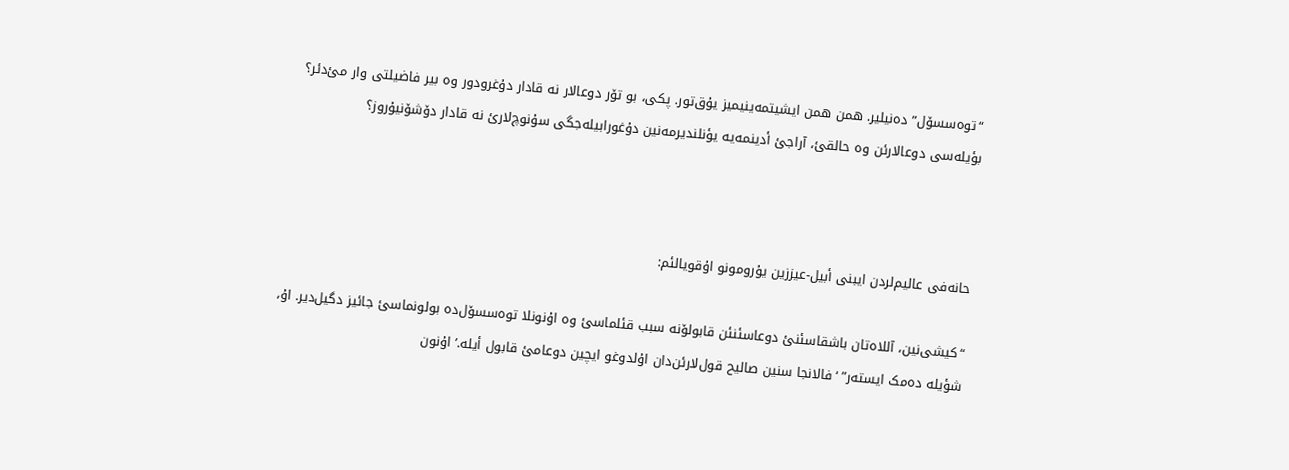“توەسسۆل” دەنیلیر. همن همن ایشیتمەینیمیز یۇق‌تور. پکی، بو تۆر دوعالار نە قادار دۇغرودور وە بیر فاضیلتی وار مئ‌دئر؟ بؤیلەسی دوعالارئن وە حالقئ، آراجئ أدینمەیە یؤنلندیرمەنین دۇغورابیلەجگی سۇنوچ‌لارئ نە قادار دۆشۆنیۇروز؟



حانەفی عالیم‌لردن ایبنی أبیل-عیززین یۇرومونو اۇقویالئم:

“کیشی‌نین، آللاەتان باشقاسئنئ دوعاسئنئن قابولۆنە سبب قئلماسئ وە اۇنونلا توەسسۆل‌دە بولونماسئ جائیز دگیل‌دیر. اۇ، شؤیلە دەمک ایستەر” ‘فالانجا سنین صالیح قول‌لارئن‌دان اۇلدوغو ایچین دوعامئ قابول أیلە.’ اۇنون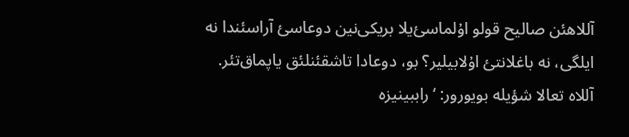آللاهئن صالیح قولو اۇلماسئ‌یلا بریکی‌نین دوعاسئ آراسئندا نە ایلگی، نە باغلانتئ اۇلابیلیر؟ بو، دوعادا تاشقئنلئق یاپماق‌تئر. آللاە تعالا شؤیلە بویورور: ‘راببینیزە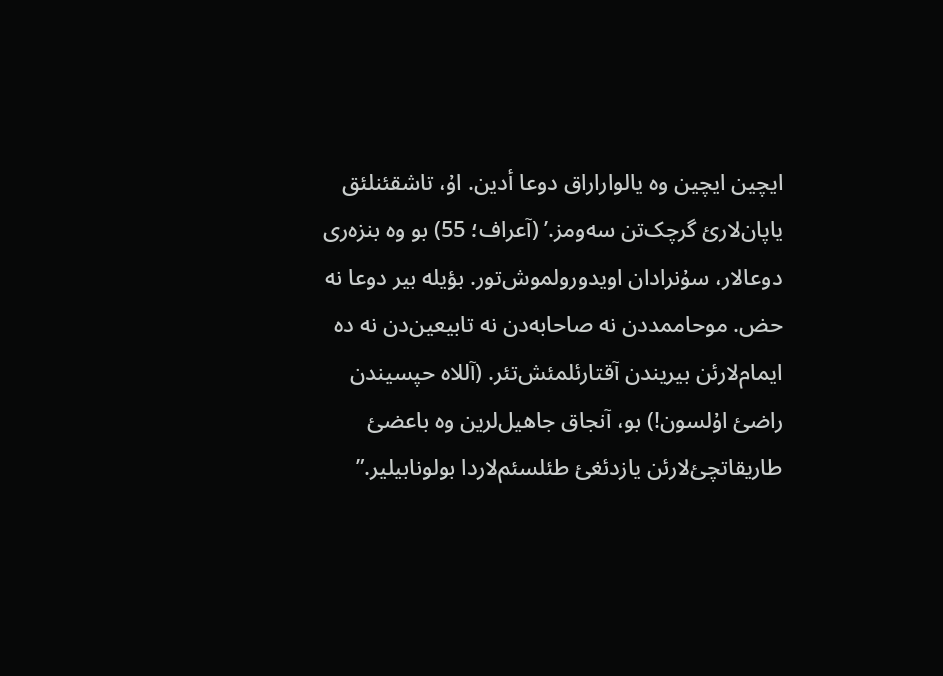ایچین ایچین وە یالواراراق دوعا أدین. اۇ، تاشقئنلئق یاپان‌لارئ گرچک‌تن سەومز.’ (آعراف؛ 55) بو وە بنزەری دوعالار، سۇنرادان اویدورولموش‌تور. بؤیلە بیر دوعا نە حض. موحاممددن نە صاحابەدن نە تابیعین‌دن نە دە ایمام‌لارئن بیریندن آقتارئلمئش‌تئر. (آللاە حپسیندن راضئ اۇلسون!) بو، آنجاق جاهیل‌لرین وە باعضئ طاریقاتچئ‌لارئن یازدئغئ طئلسئم‌لاردا بولونابیلیر.”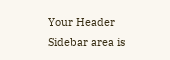Your Header Sidebar area is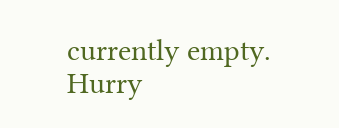currently empty. Hurry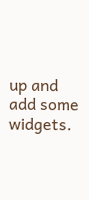up and add some widgets.